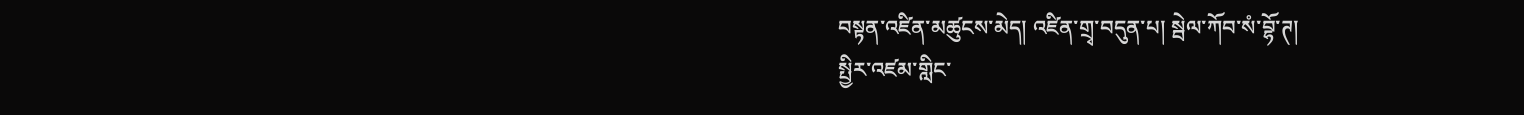བསྟན་འཛིན་མཚུངས་མེད། འཛིན་གྲྭ་བདུན་པ། སྦེལ་ཀོབ་སཾ་བྷོ་ཊ།
སྤྱིར་འཛམ་གླིང་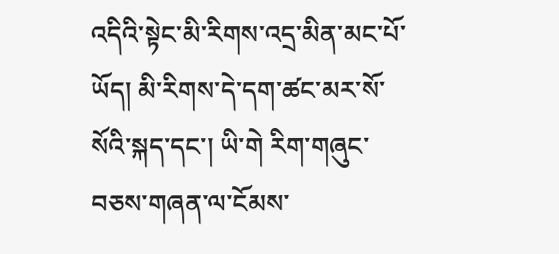འདིའི་སྟེང་མི་རིགས་འདྲ་མིན་མང་པོ་ཡོད། མི་རིགས་དེ་དག་ཚང་མར་སོ་སོའི་སྐད་དང་། ཡི་གེ རིག་གཞུང་བཅས་གཞན་ལ་ངོམས་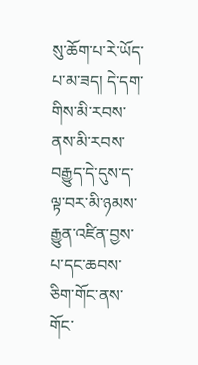སུ་ཆོག་པ་རེ་ཡོད་པ་མ་ཟད། དེ་དག་གིས་མི་རབས་ནས་མི་རབས་བརྒྱུད་དེ་དུས་ད་ལྟ་བར་མི་ཉམས་རྒྱུན་འཛིན་བྱས་པ་དང་ཆབས་ཅིག་གོང་ནས་གོང་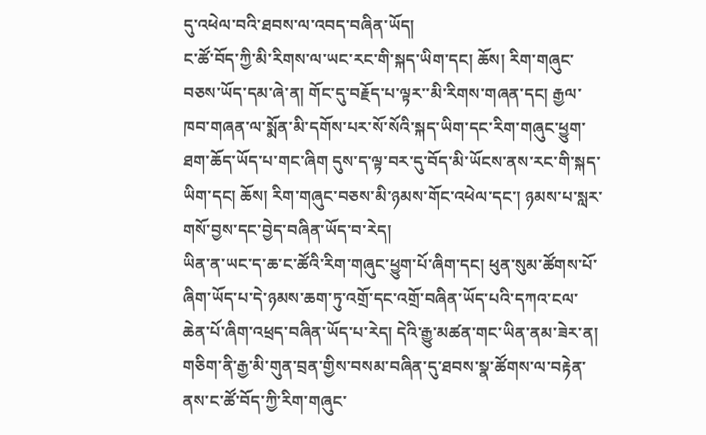དུ་འཕེལ་བའི་ཐབས་ལ་འབད་བཞིན་ཡོད།
ང་ཚོ་བོད་ཀྱི་མི་རིགས་ལ་ཡང་རང་གི་སྐད་ཡིག་དང། ཆོས། རིག་གཞུང་བཅས་ཡོད་དམ་ཞེ་ན། གོང་དུ་བརྗོད་པ་ལྟར་་མི་རིགས་གཞན་དང། རྒྱལ་ཁབ་གཞན་ལ་སྨོན་མི་དགོས་པར་སོ་སོའི་སྐད་ཡིག་དང་རིག་གཞུང་ཕྱུག་ཐག་ཆོད་ཡོད་པ་གང་ཞིག དུས་ད་ལྟ་བར་དུ་བོད་མི་ཡོངས་ནས་རང་གི་སྐད་ཡིག་དང། ཆོས། རིག་གཞུང་བཅས་མི་ཉམས་གོང་འཕེལ་དང་། ཉམས་པ་སླར་གསོ་བྱས་དང་བྱེད་བཞིན་ཡོད་བ་རེད།
ཡིན་ན་ཡང་ད་ཆ་ང་ཚོའི་རིག་གཞུང་ཕྱུག་པོ་ཞིག་དང། ཕུན་སུམ་ཚོགས་པོ་ཞིག་ཡོད་པ་དེ་ཉམས་ཆག་ཏུ་འགྲོ་དང་འགྲོ་བཞིན་ཡོད་པའི་དཀའ་ངལ་ཆེན་པོ་ཞིག་འཕྲད་བཞིན་ཡོད་པ་རེད། དེའི་རྒྱུ་མཚན་གང་ཡིན་ནམ་ཟེར་ན། གཅིག་ནི་རྒྱ་མི་གུན་བྲན་གྱིས་བསམ་བཞིན་དུ་ཐབས་སྣ་ཚོགས་ལ་བརྟེན་ནས་ང་ཚོ་བོད་ཀྱི་རིག་གཞུང་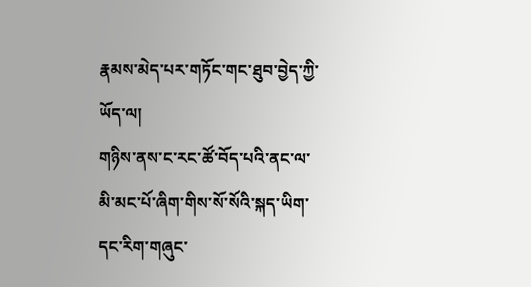རྣམས་མེད་པར་གཏོང་གང་ཐུབ་བྱེད་ཀྱི་ཡོད་ལ།
གཉིས་ནས་ང་རང་ཚོ་བོད་པའི་ནང་ལ་མི་མང་པོ་ཞིག་གིས་སོ་སོའི་སྐད་ཡིག་དང་རིག་གཞུང་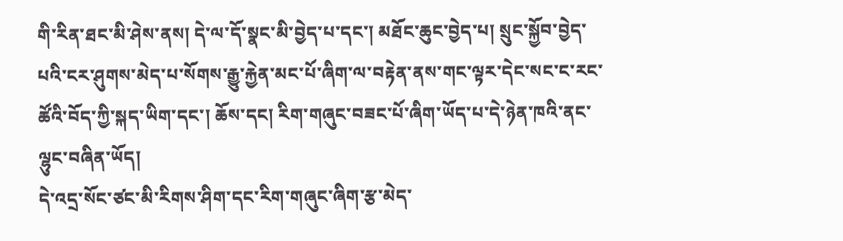གི་རིན་ཐང་མི་ཤེས་ནས། དེ་ལ་དོ་སྣང་མི་བྱེད་པ་དང་། མཐོང་ཆུང་བྱེད་པ། སྲུང་སྐྱོབ་བྱེད་པའི་ངར་ཤུགས་མེད་པ་སོགས་རྒྱུ་རྐྱེན་མང་པོ་ཞིག་ལ་བརྟེན་ནས་གང་ལྟར་དེང་སང་ང་རང་ཚོའི་བོད་ཀྱི་སྐད་ཡིག་དང་། ཆོས་དང། རིག་གཞུང་བཟང་པོ་ཞིག་ཡོད་པ་དེ་ཉེན་ཁའི་ནང་ལྷུང་བཞིན་ཡོད།
དེ་འདྲ་སོང་ཙང་མི་རིགས་ཤིག་དང་རིག་གཞུང་ཞིག་རྩ་མེད་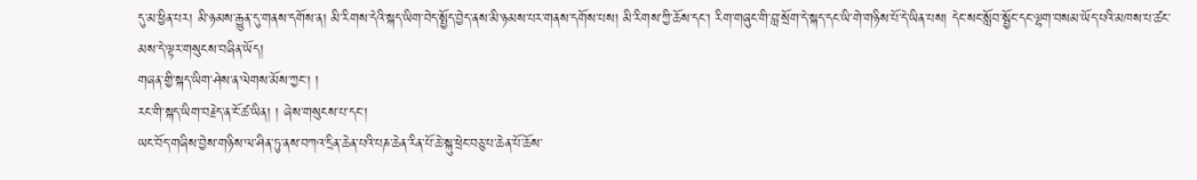དུ་མ་ཕྱིན་པར། མི་ཉམས་རྒྱུན་དུ་གནས་དགོས་ན། མི་རིགས་དེའི་སྐད་ཡིག་བེད་སྤྱོད་བྱེད་ནས་མི་ཉམས་པར་གནས་དགོས་པས། མི་རིགས་ཀྱི་ཆོས་དང་། རིག་གཞུང་གི་བླ་སྲོག་དེ་སྐད་དང་ཡི་གེ་གཉིས་པོ་དེ་ཡིན་པས། དེང་སང་སློབ་སྦྱོང་དང་ལྷག་བསམ་ཡོད་པའི་མཁས་པ་ཚང་མས་དེ་ལྟར་གསུངས་བཞིན་ཡོད།
གཞན་གྱི་སྐད་ཡིག་ཤེས་ན་ལེགས་མོས་ཀྱང་། །
རང་གི་སྐད་ཡིག་བརྗེད་ན་ངོ་ཚ་ཡིན། ། ཞེས་གསུངས་པ་དང་།
ཡང་བོད་གཞིས་བྱེས་གཉིས་ལ་ཤིན་ཏུ་ནས་བཀའ་དྲིན་ཆེན་པའི་པཎ་ཆེན་རིན་པོ་ཆེ་སྐུ་ཕྲེང་བཅུ་པ་ཆེན་པོ་ཆོས་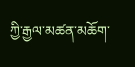ཀྱི་རྒྱལ་མཚན་མཆོག་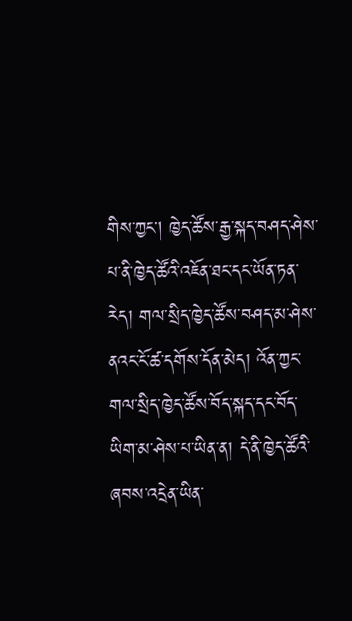གིས་ཀྱང། ཁྱེད་ཚོས་རྒྱ་སྐད་བཤད་ཤེས་པ་ནི་ཁྱེད་ཚོའི་འཇོན་ཐང་དང་ཡོན་ཏན་རེད། གལ་སྲིད་ཁྱེད་ཚོས་བཤད་མ་ཤེས་ནའང་ངོ་ཚ་དགོས་དོན་མེད། འོན་ཀྱང་གལ་སྲིད་ཁྱེད་ཚོས་བོད་སྐད་དང་བོད་ཡིག་མ་ཤེས་པ་ཡིན་ན། དེ་ནི་ཁྱེད་ཚོའི་ཞབས་འདྲེན་ཡིན་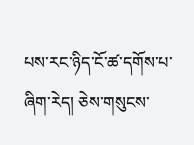པས་རང་ཉིད་ངོ་ཚ་དགོས་པ་ཞིག་རེད། ཅེས་གསུངས་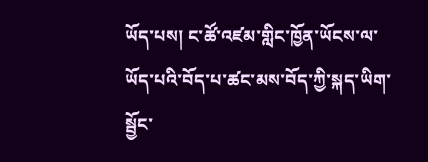ཡོད་པས། ང་ཚོ་འཛམ་གླིང་ཁྱོན་ཡོངས་ལ་ཡོད་པའི་བོད་པ་ཚང་མས་བོད་ཀྱི་སྐད་ཡིག་སྦྱོང་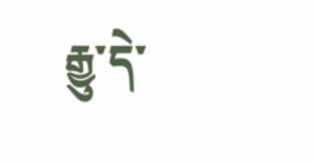རྒྱུ་དེ་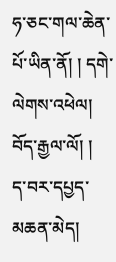ཧ་ཅང་གལ་ཆེན་པོ་ཡིན་ནོ། ། དགེ་ལེགས་འཕེལ། བོད་རྒྱལ་ལོ། །
ད་བར་དཔྱད་མཆན་མེད།